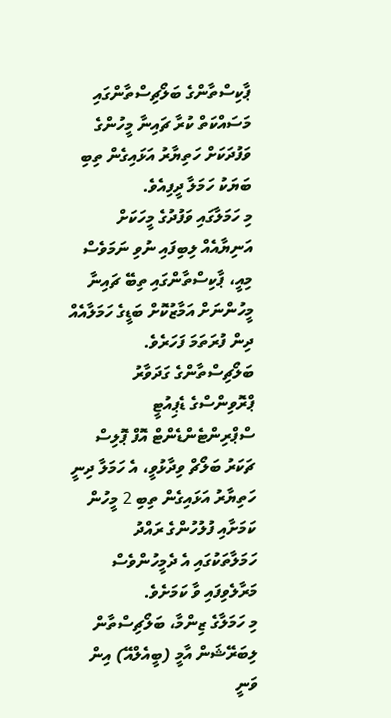ޕާކިސްތާންގެ ބަލޯޗިސްތާންގައި މަސައްކަތް ކުރާ ޗައިނާ މީހުންގެ ވަފުދަކަށް ހަތިޔާރު އަޅައިގެން ތިބި ބަޔަކު ހަމަލާ ދީފިއެވެ.
މި ހަމަލާގައި ވަފުދުގެ މީހަކަށް އަނިޔާއެއް ލިބިފައި ނުވި ނަމަވެސް މިއީ، ޕާކިސްތާންގައި ތިބޭ ޗައިނާ މީހުންނަށް އަމާޒުކޮށް ބަޑީގެ ހަމަލާއެއް ދިން ފުރަތަމަ ފަހަރެވެ.
ބަލޯޗިސްތާންގެ ގަދަވާރު ޕްރޮވިންސްގެ ޑެޕިއުޓީ ސްޕްރިންޓެންޑެންޓް އޮފް ޕޮލިސް ޗަކަރު ބަލޯޗް ވިދާޅުވީ، އެ ހަމަލާ ދިނީ ހަތިޔާރު އަޅައިގެން ތިބި 2 މީހުން ކަމަށާއި ފުލުހުންގެ ރައްދު ހަމަލާތަކުގައި އެ ދެމީހުންވެސް މަރާލެވިފައި ވާ ކަމަށެވެ.
މި ހަމަލާގެ ޒިންމާ، ބަލޯޗިސްތާން ލިބަރޭޝަން އާމީ (ބީއެލްއޭ) އިން ވަނީ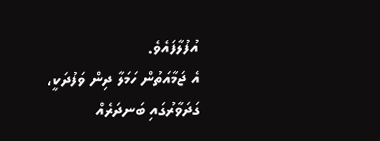އުފުލާފައެވެ.
އެ ޖަމާއަތުން ހަމަލާ ދިން ވަފުދަކީ، ގަދަވާރުގައި ބަނދަރެއް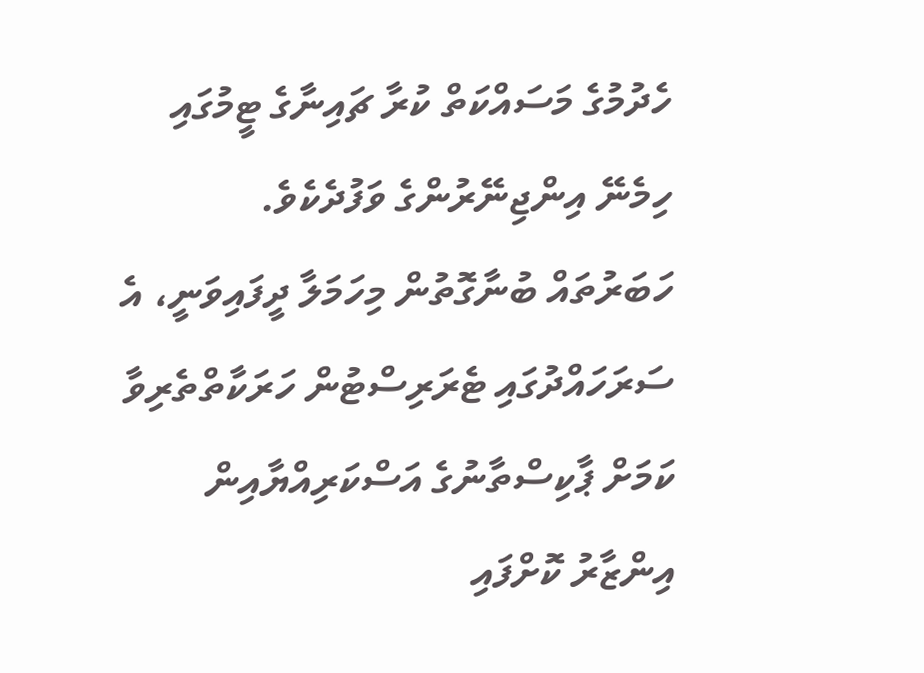ހެދުމުގެ މަސައްކަތް ކުރާ ޗައިނާގެ ޓީމުގައި ހިމެނޭ އިންޖިނޭރުންގެ ވަފުދެކެވެ.
ހަބަރުތައް ބުނާގޮތުން މިހަމަލާ ދީފައިވަނީ، އެ ސަރަހައްދުގައި ޓެރަރިސްޓުން ހަރަކާތްތެރިވާ ކަމަށް ޕާކިސްތާނުގެ އަސްކަރިއްޔާއިން އިންޒާރު ކޮށްފައި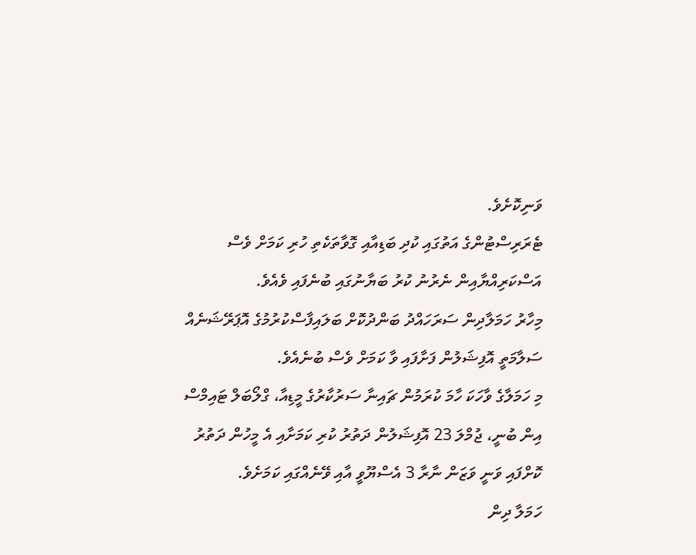ވަނިކޮށެވެ.
ޓެރަރިސްޓުންގެ އަތުގައި ކުދި ބަޑިއާއި ގޮވާތަކެތި ހުރި ކަމަށް ވެސް އަސްކަރިއްޔާއިން ނެރުނު ކުރު ބަޔާނުގައި ބުނެފައި ވެއެވެ.
މިހާރު ހަމަލާދިން ސަރަހައްދު ބަންދުކޮށް ބަލައިފާސްކުރުމުގެ އޮޕަރޭޝަނެއް ސަލާމަތީ އޮފިޝަލުން ފަށާފައި ވާ ކަމަށް ވެސް ބުނެއެވެ.
މި ހަމަލާގެ ވާހަކަ ހާމަ ކުރަމުން ޗައިނާ ސަރުކާރުގެ މީޑިއާ، ގްލޯބަލް ޓައިމްސް އިން ބުނީ، ޖުމްލަ 23 އޮފިޝަލުން ދަތުރު ކުރި ކަމަށާއި އެ މީހުން ދަތުރު ކޮށްފައި ވަނީ ވަޒަން ނާރާ 3 އެސްޔޫވީ އާއި ވޭނެއްގައި ކަމަށެވެ.
ހަމަލާ ދިން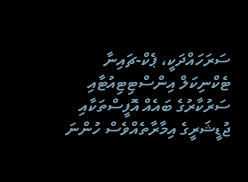ސަރަހައްދަކީ، ޕެކް-ޗައިނާ ޓެކްނިކަލް އިންސްޓިޓިއުޓާއި ސަރުކާރުގެ ބައެއް އޮފީސްތަކާއި ޖުޑީޝަރީގެ އިމާރާތެއްވެސް ހުންނަ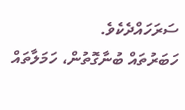ސަރަހައްދެކެވެ.
ހަބަރުތައް ބުނާގޮތުން، ހަމަލާތައް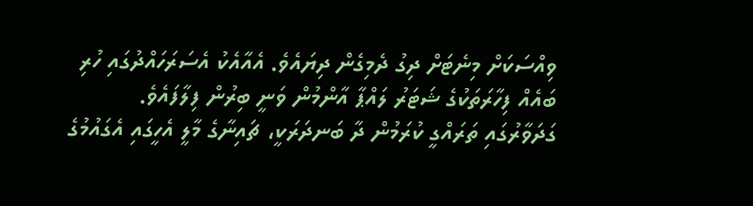ވިއްސަކަށް މިނެޓަށް ދިގު ދެމިގެން ދިޔައެވެ. އެއާއެކު އެސަރަހައްދުގައި ހުރި ބައެއް ފިހާރަތަކުގެ ޝަޓަރު ލައްޕާ އާންމުން ވަނީ ބިރުން ފިލާފައެވެ.
ގަދަވާރުގައި ތަރައްގީ ކުރަމުން ދާ ބަނދަރަކީ، ޗައިނާގެ މާލީ އެހީގައި އެގައުމުގެ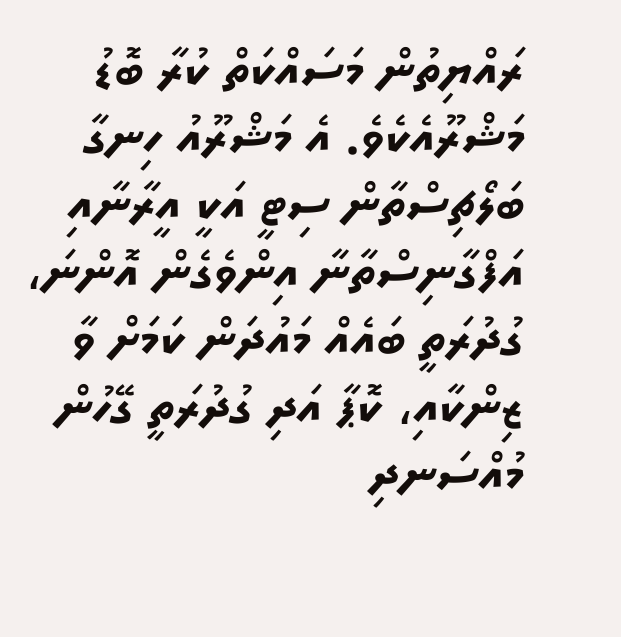ރައްޔިތުން މަސައްކަތް ކުރާ ބޮޑު މަޝްރޫއެކެވެ. އެ މަޝްރޫއު ހިނގާ ބަލޯޗިސްތާން ސިޓީ އަކީ އީރާނާއި އަފްގާނިސްތާނާ އިންވެގެން އޮންނަ، ގުދުރަތީ ބައެއް މައުދަން ކަމަށް ވާ ޒިންކާއި، ކޮޕާ އަދި ގުދުރަތީ ގޭހުން މުއްސަނދި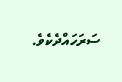ސަރަހައްދެކެވެ.